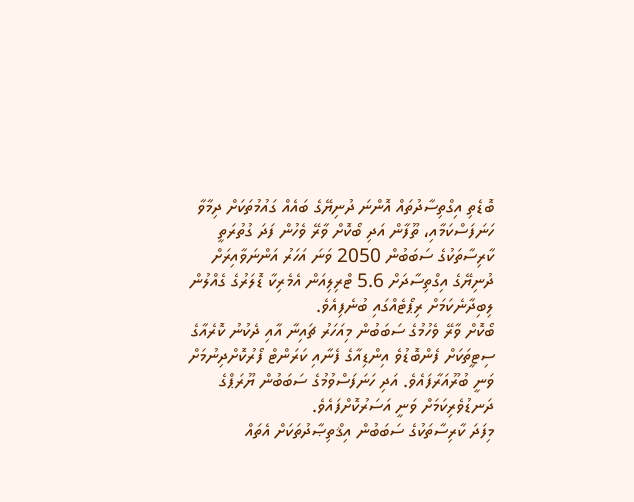ބޮޑެތި އިގްތިސާދުތައް އޮންނަ ދުނިޔޭގެ ބައެއް ގައުމުތަކަށް ދިމާވާ ހަނަފަސްކަމާއި، ތޫފާން އަދި ބޯކޮށް ވާރޭ ވެހުން ފަދަ ގުތުރަތީ ކާރިސާތަކުގެ ސަބަބުން 2050 ވަނަ އަހަރު އަންނަވާއިރަށް ދުނިޔޭގެ އިގްތިސާދަށް 5.6 ޓްރިލިއަން އެމެރިކާ ޑޮލަރުގެ ގެއްލުން ލިބިދާނެކަމަށް ރިޕޯޓެއްގައި ބުނެފިއެވެ.
ބޯކޮށް ވާރޭ ވެހުމުގެ ސަބަބުން މިއަހަރު ޗައިނާ އާއި ދެކުނު ކޮރެއާގެ ސިޓީތަކަށް ފެންބޮޑުވެ އިންޑިއާގެ ފެނާއި ކަރަންޓް ފޯރުކޮށްދިނުމަށް ވަނީ ބުރޫއަރާފައެވެ. އަދި ހަނަފަސްވުމުގެ ސަބަބުން ޔޫރަޕްގެ ދަނޑުވެރިކަމަށް ވަނީ އަސަރުކޮށްފައެވެ.
މިފަދަ ކާރިސާތަކުގެ ސަބަބުން އިޤްތިޞާދުތަކަށް އެތައް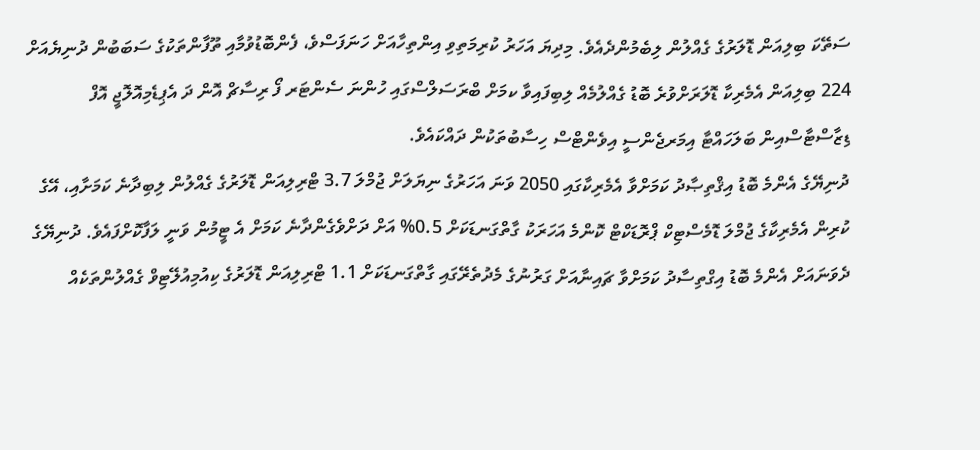ސަތޭކަ ބިލިއަން ޑޮލަރުގެ ގެއްލުން ލިބެމުންދެއެވެ. މިދިޔަ އަހަރު ކުރިމަތިވި އިންތިހާއަށް ހަނަފަސްވެ، ފެންބޮޑުވުމާއި ތޫފާންތަކުގެ ސަބަބުން ދުނިޔެއަށް 224 ބިލިއަން އެމެރިކާ ޑޮލަރަށްވުރެ ބޮޑު ގެއްލުމެއް ލިބިފައިވާ ކމަށް ބްރަސަލްސްގައި ހުންނަ ސެންޓަރ ފޯ ރިސާޗް އޮން ދަ އެޕިޑެމިއޮލޮޖީ އޮފް ޑިޒާސްޓާސްއިން ބަލަހައްޓާ އިމަރޖެންސީ އިވެންޓްސް ހިސާބުތަކުން ދައްކައެވެ.
ދުނިޔޭގެ އެންމެ ބޮޑު އިޤްތިޞާދު ކަމަށްވާ އެމެރިކާގައި 2050 ވަނަ އަހަރުގެ ނިޔަލަށް ޖުމްލަ 3.7 ޓްރިލިއަން ޑޮލަރުގެ ގެއްލުން ލިބިދާނެ ކަމަށާއި، އޭގެ ކުރިން އެމެރިކާގެ ޖުމްލަ ޑޮމެސްޓިކް ޕްރޮޑަކްޓް ކޮންމެ އަހަރަކު ގާތްގަނޑަކަށް 0.5% އަށް ދަށްވެގެންދާނެ ކަމަށް އެ ޓީމުން ވަނީ ލަފާކޮށްފައެވެ. ދުނިޔޭގެ ދެވަނައަށް އެންމެ ބޮޑު އިގްތިސާދު ކަމަށްވާ ޗައިނާއަށް ގަރުނުގެ މެދުތެރޭގައި ގާތްގަނޑަކަށް 1.1 ޓްރިލިއަން ޑޮލަރުގެ ކިއުމިއުލޭޓިވް ގެއްލުންތަކެއް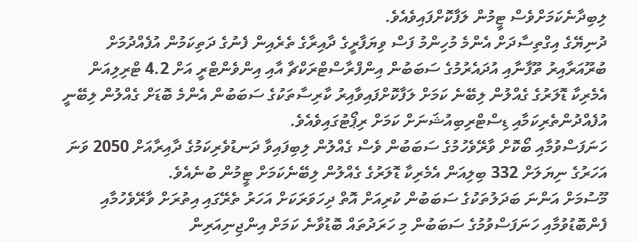ލިބިދާނެކަމަށްވެސް ޓީމުން ލަފާކޮށްފައިވެއެވެ.
ދުނިޔޭގެ އިގްތިސާދަށް އެންމެ މުހިންމު ފަސް ވިޔަފާރީގެ ދާއިރާގެ ތެރެއިން ފެނުގެ ދަތިކަމުން އުފެއްދުމަށް ބުރޫއަރާއިރު ތޫފާނާއި އުދައެރުމުގެ ސަބަބުން އިންފްރާސްޓްރަކްޗާ އާއި އިންވެންޓްރީ އަށް 4.2 ޓްރިލިއަން އެމެރިކާ ޑޮލަރުގެ ގެއްލުން ލިބޭނެ ކަމަށް ލަފާކޮށްފައިވާއިރު ކާރިސާތަކުގެ ސަބަބުން އެންމެ ބޮޑަށް ގެއްލުން ލިބޭނީ އުފެއްދުންތެރިކަމާއި ޑިސްޓްރިބިއުޝަނަށް ކަމަށް ރިޕޯޓުގައިވެއެވެ.
ހަނަފަސްވުމާއި ބޯކޮށް ވާރޭވެހުމުގެ ސަބަބުން ވެސް ގެއްލުން ލިބިފައިވާ ދަނޑުވެރިކަމުގެ ދާއިރާއަށް 2050 ވަނަ އަހަރުގެ ނިޔަލަށް 332 ބިލިއަން އެމެރިކާ ޑޮލަރުގެ ގެއްލުން ލިބޭނެކަމަށް ޓީމުން ބުނެއެވެ.
މޫސުމަށް އަންނަ ބަދަލުތަކުގެ ސަބަބުން ކުރިއަށް އޮތް ދިހަވަރަކަށް އަހަރު ތެރޭގައި އިތުރަށް ވާރޭވެހުމާއި ފެންބޮޑުވުމާއި ހަނަފަސްވުމުގެ ސަބަބުން މި ހަރަދުތައް ބޮޑުވާނެ ކަމަށް އިންޖިނިއަރިން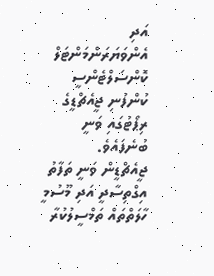އަދި އެންވަޔަރަންމަންޓަލް ކޮންސަލްޓެންސީ ކުންފުނި ޖީއެޗްޑީގެ ރިޕޯޓުގައި ވަނީ ބުނެފައެވެ.
ޖީއެޗްޑީން ވަނީ ތަފާތު އިގްތިސާދީ އަދި މޫސުމީ ހާލަތްތައް ތަމްސީލުކުރާ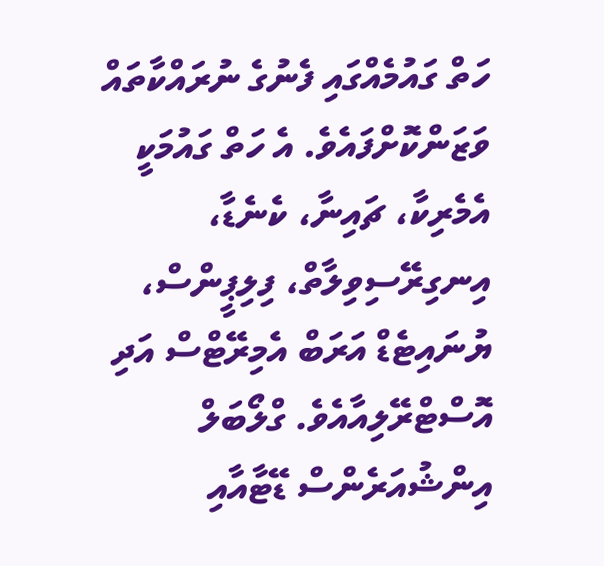ހަތް ގައުމެއްގައި ފެނުގެ ނުރައްކާތައް ވަޒަންކޮށްފައެވެ. އެ ހަތް ގައުމަކީ އެމެރިކާ، ޗައިނާ، ކެނެޑާ، އިނގިރޭސިވިލާތް، ފިލިޕީންސް، ޔުނައިޓެޑް އަރަބް އެމިރޭޓްސް އަދި އޮސްޓްރޭލިއާއެވެ. ގްލޯބަލް އިންޝުއަރެންސް ޑޭޓާއާއި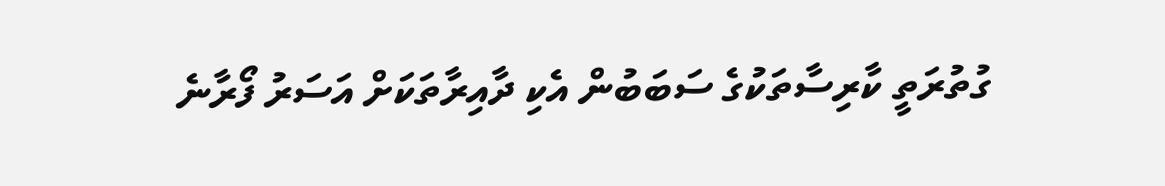ގުތުރަތީ ކާރިސާތަކުގެ ސަބަބުން އެކި ދާއިރާތަކަށް އަސަރު ފޯރާނެ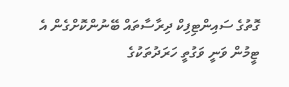ގޮތުގެ ސައިންޓިފިކް ދިރާސާތައް ބޭނުންކޮށްގެން އެ ޓީމުން ވަނީ ވަގުތީ ހަރަދުތަކުގެ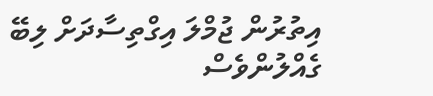އިތުރުން ޖުމްލަ އިގްތިސާދަށް ލިބޭ ގެއްލުންވެސް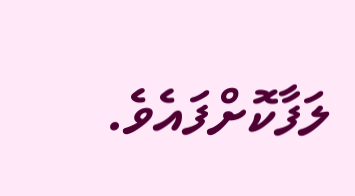ލަފާކޮށްފައެވެ.